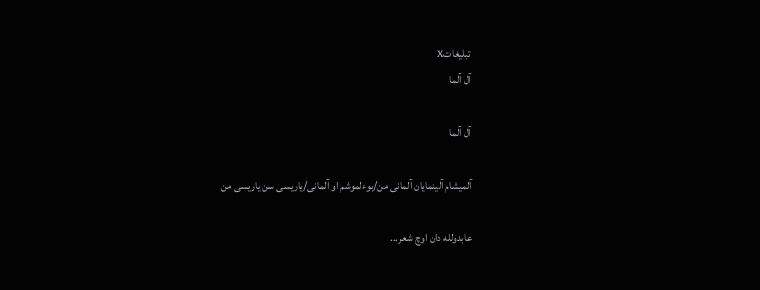تبليغاتX
آل آلما

آل آلما

آلمیشام آلینمایان آلمانی من/بوءلموشم او آلمانی/یاریسی سن یاریسی من

عابدولله دان اوچ شعر...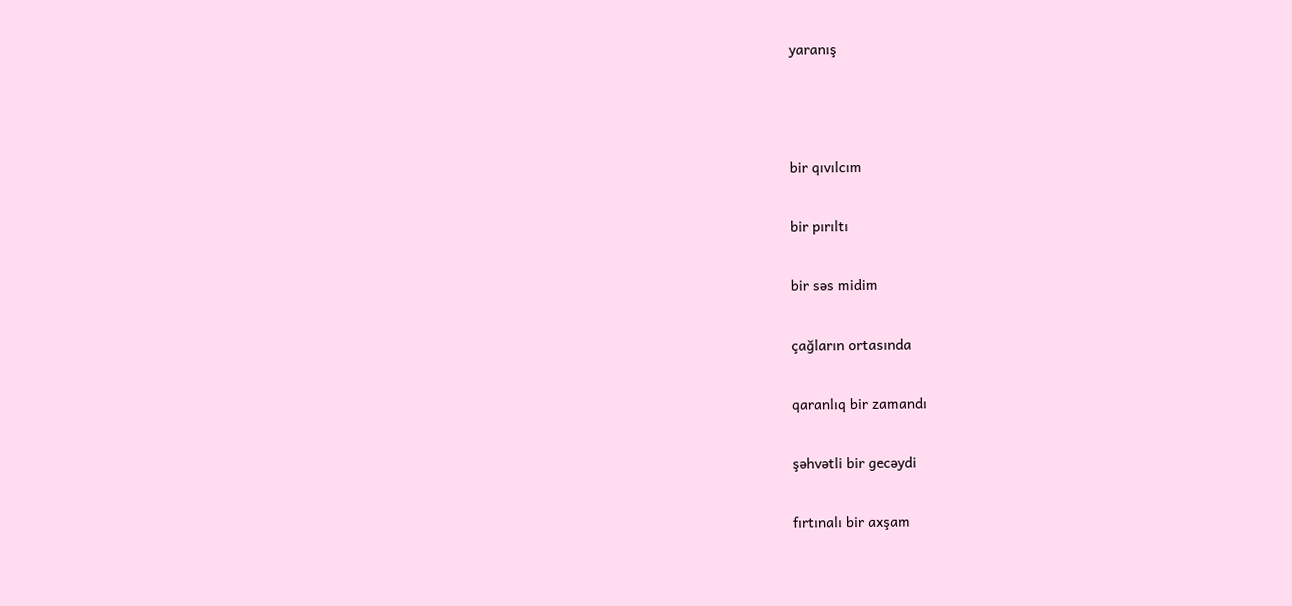yaranış



bir qıvılcım

bir pırıltı

bir səs midim

çağların ortasında

qaranlıq bir zamandı

şəhvətli bir gecəydi

fırtınalı bir axşam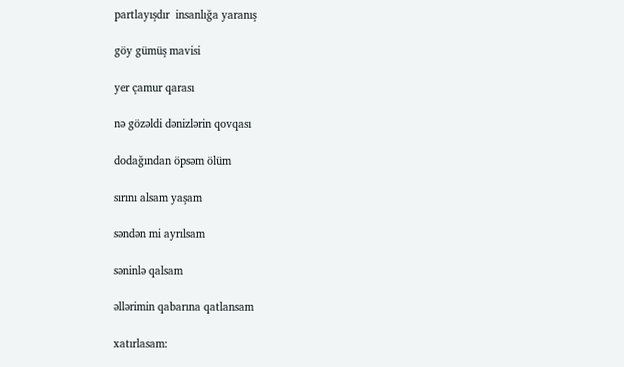partlayışdır  insanlığa yaranış

göy gümüş mavisi

yer çamur qarası

nə gözəldi dənizlərin qovqası

dodağından öpsəm ölüm

sırını alsam yaşam

səndən mi ayrılsam

səninlə qalsam

əllərimin qabarına qatlansam

xatırlasam: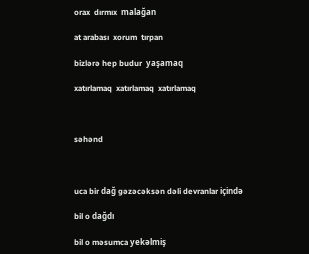orax  dırmıx  malağan

at arabası  xorum  tırpan

bizlərə hep budur  yaşamaq

xatırlamaq  xatırlamaq  xatırlamaq



səhənd



uca bir dağ gəzəcəksən dəli devranlar içində

bil o dağdı

bil o məsumca yekəlmiş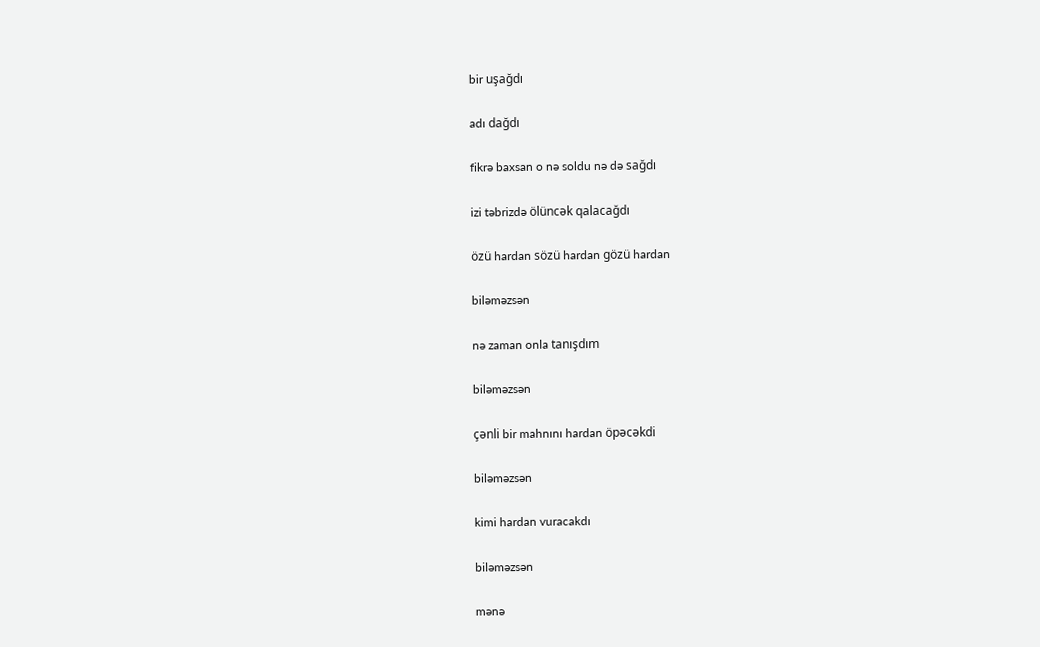bir uşağdı

adı dağdı

fikrə baxsan o nə soldu nə də sağdı

izi təbrizdə ölüncək qalacağdı

özü hardan sözü hardan gözü hardan

biləməzsən

nə zaman onla tanışdım

biləməzsən

çənli bir mahnını hardan öpəcəkdi

biləməzsən

kimi hardan vuracakdı

biləməzsən

mənə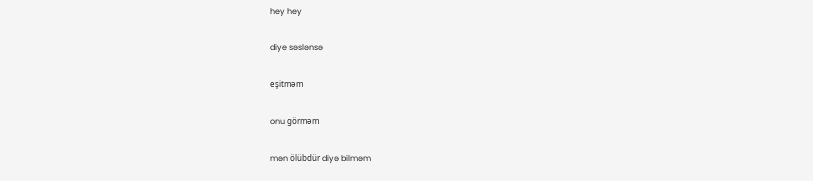hey hey

diye səslənsə

eşitməm

onu görməm

mən ölübdür diyə bilməm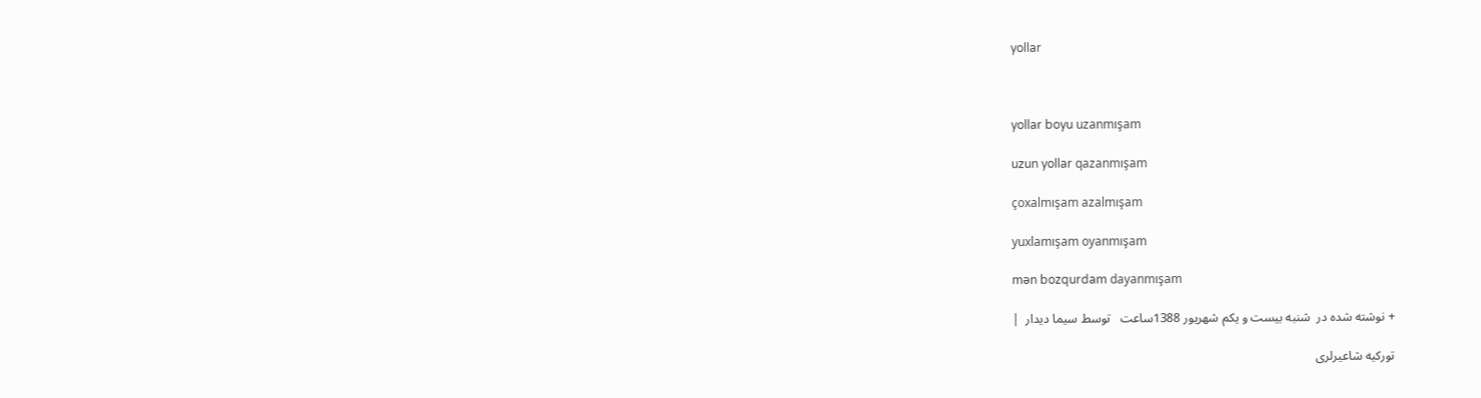yollar



yollar boyu uzanmışam

uzun yollar qazanmışam

çoxalmışam azalmışam

yuxlamışam oyanmışam

mən bozqurdam dayanmışam

+ نوشته شده در  شنبه بیست و یکم شهریور 1388ساعت   توسط سیما دیدار  |

تورکیه شاعیرلری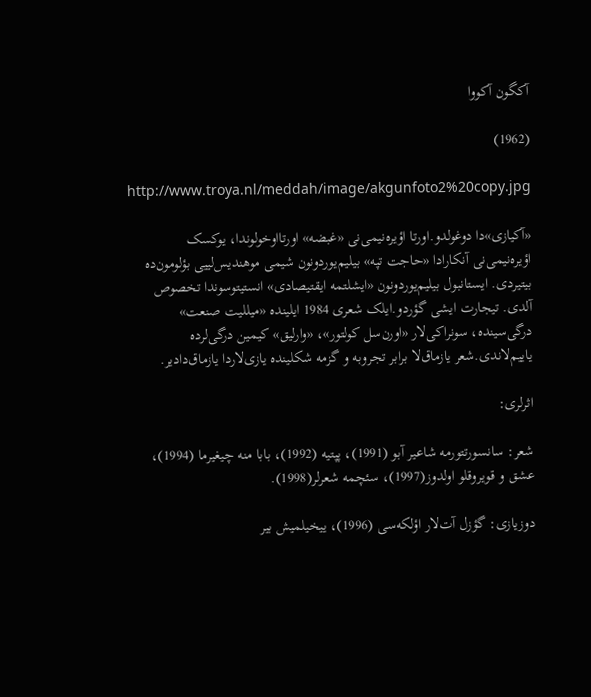آکگون آکووا

(1962)

http://www.troya.nl/meddah/image/akgunfoto2%20copy.jpg

«آکیازی»دا دوغولدو.اورتا اؤیره‌نیمی‌نی «غبضه» اورتااوخولوندا، یوکسک اؤیره‌نیمی‌نی آنکارادا «حاجت تپه» بیلیم‌یوردونون شیمی موهندیس‌لییی بؤلومون‌ده بیتیردی. ایستانبول بیلیم‌یوردونون «ایشلتمه ایقتیصادی» انستیتوسوندا تخصوص آلدی. تیجارت ایشی گؤردو.ایلک شعری 1984 ایلینده «میللیت صنعت» درگی‌سینده، سونراکی‌لار «اورن‌سل کولتور»، «وارلیق» کیمین درگی‌لرده یاییم‌لاندی.شعر یازماق‌لا برابر تجروبه و گزمه شکلینده یازی‌لاردا یازماق‌دادیر.

اثرلری:

شعر: سانسورتتورمه شاعیر آبو (1991)، پپتیه (1992)، بابا منه چیغیرما (1994)، عشق و قویروقلو اولدوز(1997)، سئچمه شعرلر(1998).

دوزیازی: گؤزل آت‌لار اؤلکه‌سی (1996)، ییخیلمیش بیر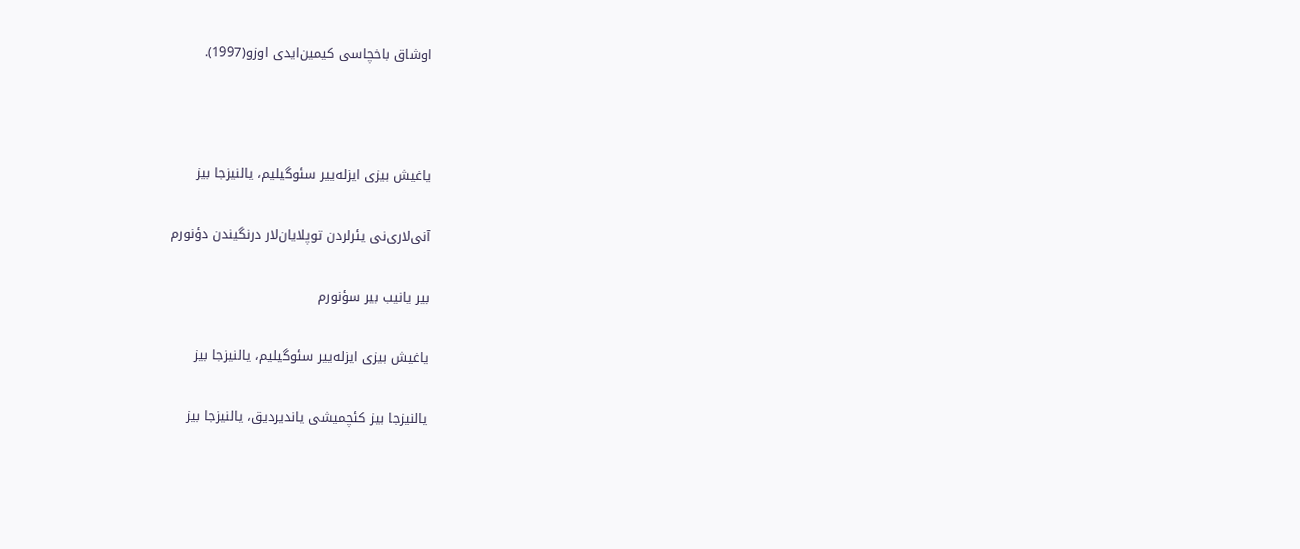اوشاق باخچاسی کیمین‌ایدی اوزو(1997).



یاغیش بیزی ایزله‌ییر سئوگیلیم، یالنیزجا بیز

آنی‌لاری‌نی یئرلردن توپلایان‌لار درنگیندن دؤنورم

بیر یانیب بیر سؤنورم

یاغیش بیزی ایزله‌ییر سئوگیلیم، یالنیزجا بیز

یالنیزجا بیز کئچمیشی یاندیردیق، یالنیزجا بیز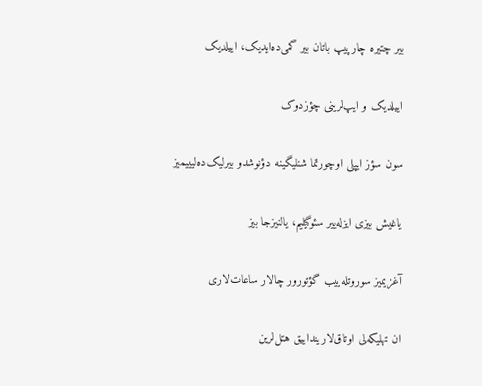بیر چتیره چارپیپ باتان بیر گمی‌ده‌ایدیک، اییلدیک

اییلدیک و ایپ‌لرینی چؤزدوک

سون سؤز ایپلی اوچورتما شنلیگینه دؤنوشدو بیرلیک‌ده‌لیییمیز

یاغیش بیزی ایزله‌ییر سئوگیلیم، یالنیزجا بیز

آغزیمیز سوروتله‌ییب گؤتورور چالار ساعات‌لاری

ان تهلیکه‌لی اوتاق‌لارینداییق هتل‌لرین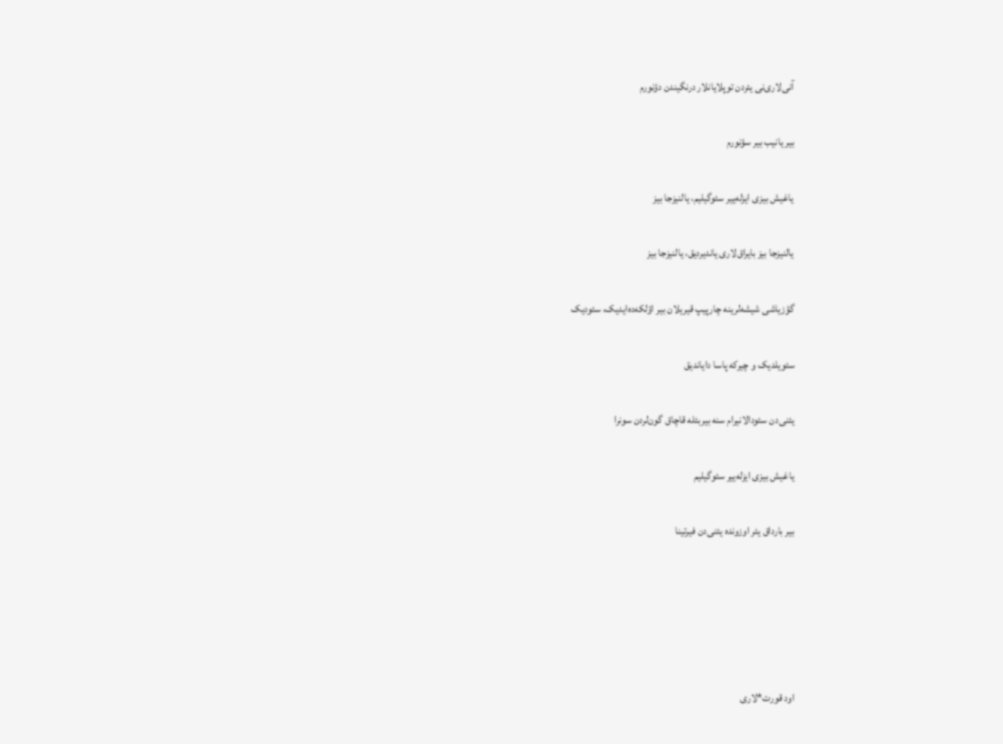آنی‌لاری‌نی یئردن توپلایانلار درنگیندن دؤنورم

بیر یانیب بیر سؤنورم

یاغیش بیزی ایزله‌ییر سئوگیلیم، یالنیزجا بیز

یالنیزجا بیز بایراق‌لاری یاندیردیق، یالنیزجا بیز

گؤزیاشی شیشه‌لرینه چارپیپ قیریلان بیر اؤلکه‌ده‌ایدیک، سئودیک

سئویلدیک و چیرکه پاسا دایاندیق

یئنی‌دن سئودالانیرام سنه بیربئله قاچاق گون‌لردن سونرا

یاغیش بیزی ایزله‌ییر سئوگیلیم

بیر بارداق یئر اوزونده یئنی‌دن فیرتینا





اود قورت*لاری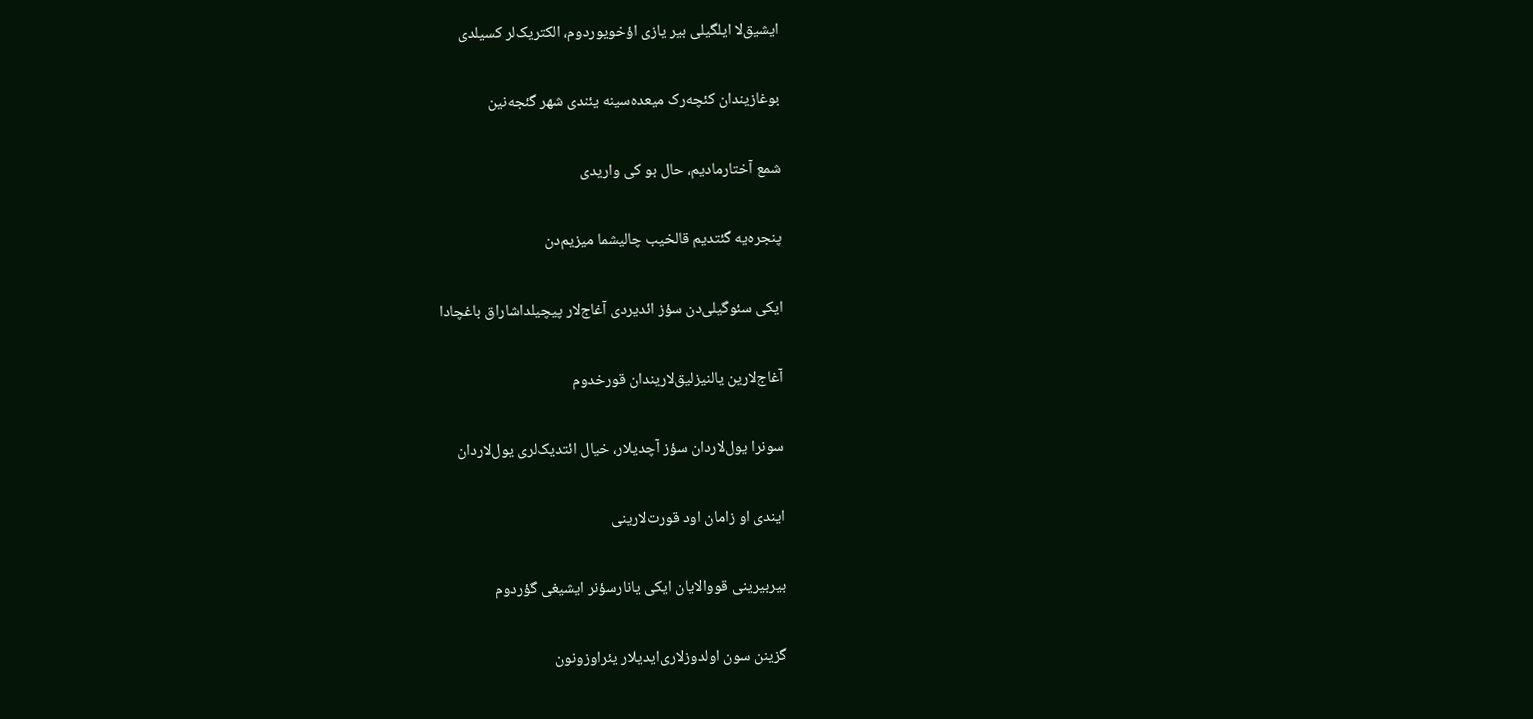ایشیق‌لا ایلگیلی بیر یازی اؤخویوردوم، الکتریک‌لر کسیلدی

بوغازیندان کئچه‌رک میعده‌سینه یئندی شهر گئجه‌نین

شمع آختارمادیم، حال بو کی واریدی

پنجره‌یه گئتدیم قالخیب چالیشما میزیم‌دن

ایکی سئوگیلی‌دن سؤز ائدیردی آغاج‌لار پیچیلداشاراق باغچادا

آغاج‌لارین یالنیزلیق‌لاریندان قورخدوم

سونرا یول‌لاردان سؤز آچدیلار، خیال ائتدیک‌لری یول‌لاردان

ایندی او زامان اود قورت‌لارینی

بیربیرینی قووالایان ایکی یانارسؤنر ایشیغی گؤردوم

گزینن سون اولدوزلاری‌ایدیلار یئراوزونون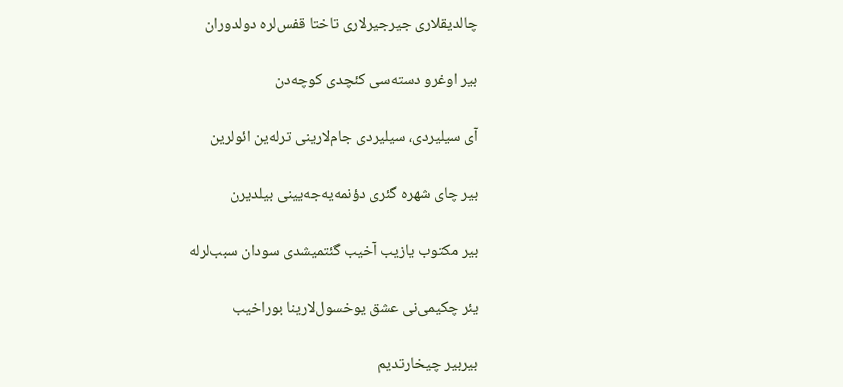چالدیقلاری جیرجیرلاری تاختا قفس‌لره دولدوران

بیر اوغرو دسته‌سی کئچدی کوچه‌دن

آی سیلیردی، سیلیردی جام‌لارینی ترله‌ین ائولرین

بیر چای شهره گئری دؤنمه‌یه‌جه‌یینی بیلدیرن

بیر مکتوب یازیب آخیب گئتمیشدی سودان سبب‌لرله

یئر چکیمی‌نی عشق یوخسول‌لارینا بوراخیب

بیربیر چیخارتدیم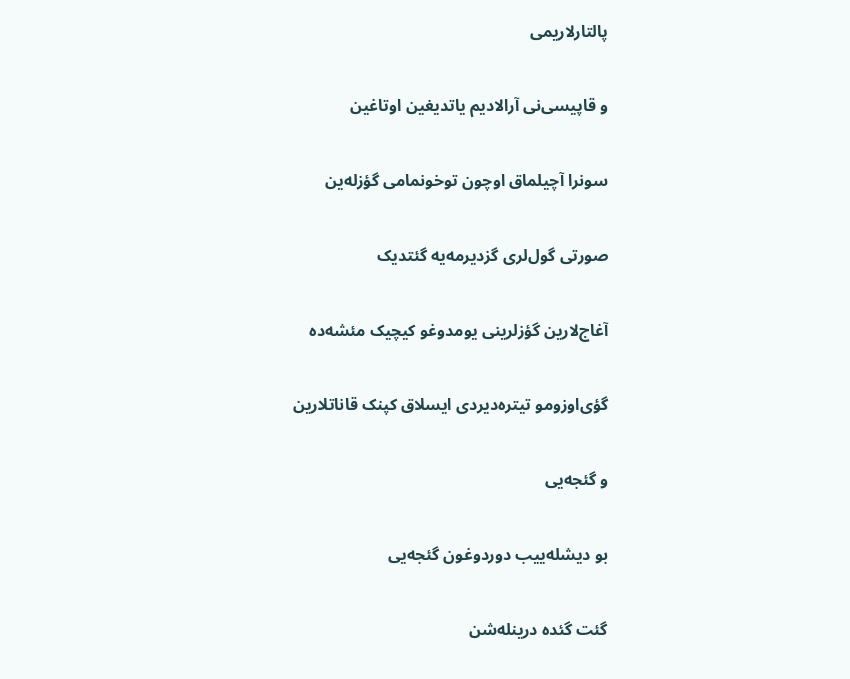پالتارلاریمی

و قاپیسی‌نی آرالادیم یاتدیغین اوتاغین

سونرا آچیلماق اوچون توخونمامی گؤزله‌ین

صورتی گول‌لری گزدیرمه‌یه گئتدیک

آغاج‌لارین گؤزلرینی یومدوغو کیچیک مئشه‌ده

گؤی‌اوزومو تیتره‌دیردی ایسلاق کپنک قاناتلارین

و گئجه‌یی

بو دیشله‌ییب دوردوغون گئجه‌یی

گئت گئده درینله‌شن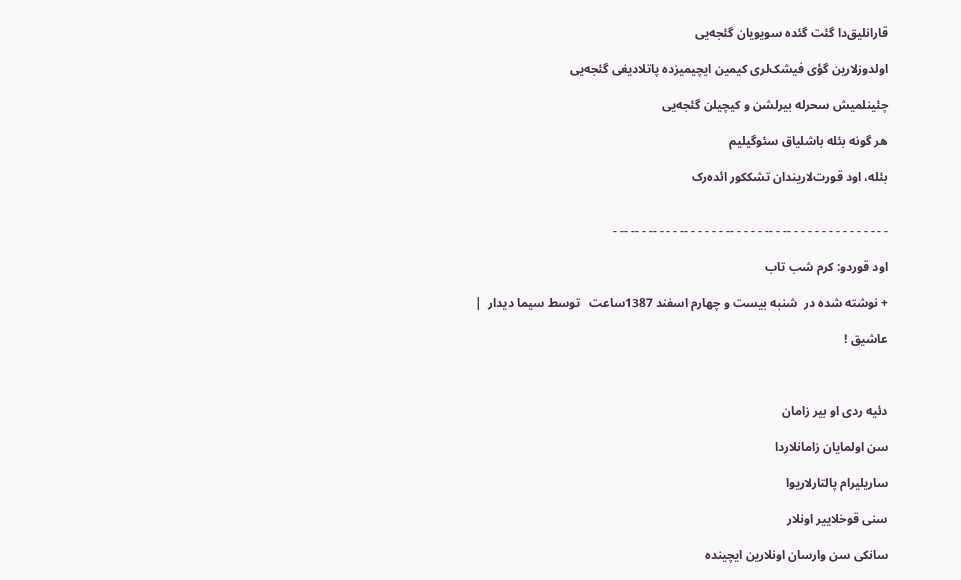قارانلیق‌دا گئت گئده سویویان گئجه‌یی

اولدوزلارین گؤی فیشک‌لری کیمین ایچیمیزده پاتلادیغی گئجه‌یی

چئینلمیش سحرله بیرلشن و کیچیلن گئجه‌یی

هر گونه بئله باشلیاق سئوگیلیم

بئله، اود قورت‌لاریندان تشککور ائده‌رک


- - - - - - - - - - - - - - -- - -- - - - - -- - - - - - -- - - - -- - -- -- -

اود قوردو: کرم شب تاب

+ نوشته شده در  شنبه بیست و چهارم اسفند 1387ساعت   توسط سیما دیدار  |

عاشیق !



دئیه ردی او بیر زامان

سن اولمایان زامانلاردا

ساریلیرام پالتارلاریوا

سنی قوخلاییر اونلار

سانکی سن وارسان اونلارین ایچینده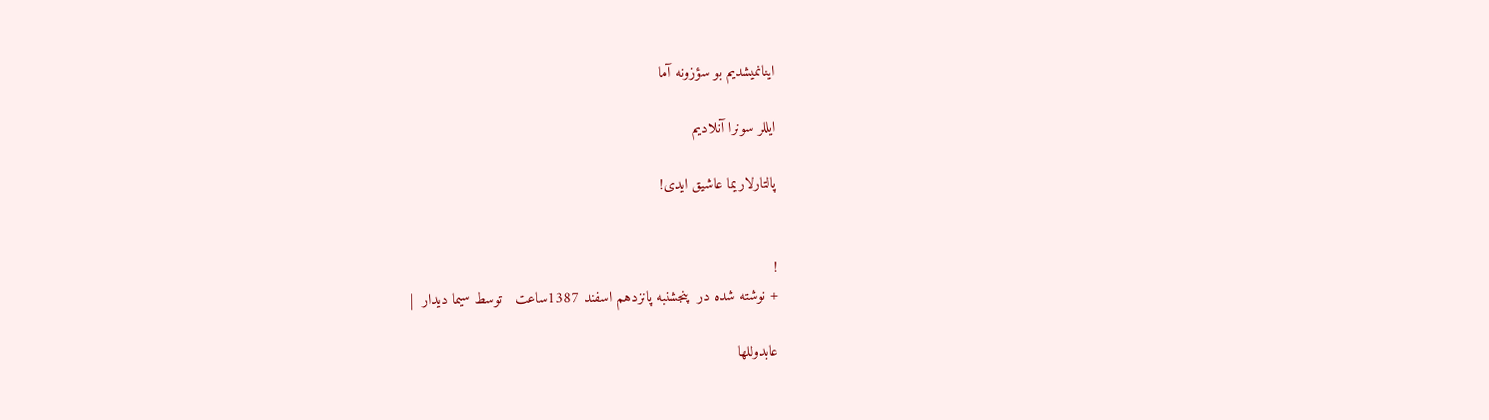اینانمیشدیم بو سؤزونه آما

ایللر سونرا آنلادیم

پالتارلاریما عاشیق ایدی!


!
+ نوشته شده در  پنجشنبه پانزدهم اسفند 1387ساعت   توسط سیما دیدار  |

عابدوللها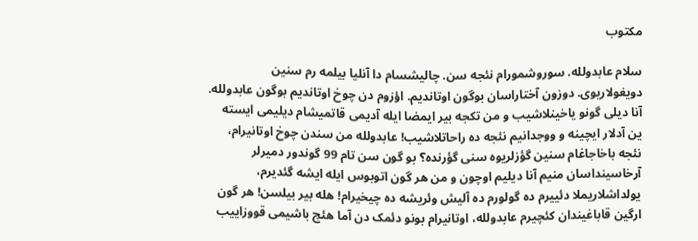مکتوب

سلام عابدولله. سوروشمورام نئجه سن. چالیشسام دا آنلیا بیلمه رم سنین دویغولاریوی. دوزون آختاراسان بوگون اوتاندیم. اؤزوم دن چوخ اوتاندیم بوگون عابدولله. آنا دیلی گونو یاخینلاشیب و من تکجه بیر ایمضا ایله آدیمی قاتمیشام دیلیمی ایسته ین آدلار ایچینه و ووجدانیم نئجه ده راحاتلاشیب! عابدولله من سندن چوخ اوتانیرام، نئجه باخاجاغام سنین گؤزلریوه سنی گؤرنده؟ بو گون سن تام 99 گوندور دمیرلر آرخاسینداسان منیم آنا دیلیم اوچون و من هر گون اتوبوس ایله ایشه گئدیرم، یولداشلاریملا دئییرم ده گولورم ده آلیش وئریشه ده چیخیرام! هله بیر بیلسن! هر گون ارگین قاباغیندان کئچیرم عابدولله، اوتانیرام بونو دئمک دن آما هئچ باشیمی قووزاییب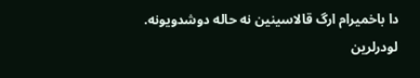دا باخمیرام ارگ قالاسینین نه حاله دوشدویونه. لودرلرین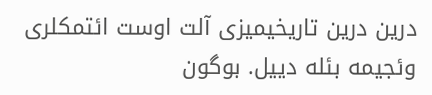درین درین تاریخیمیزی آلت اوست ائتمکلری وئجیمه بئله دییل. بوگون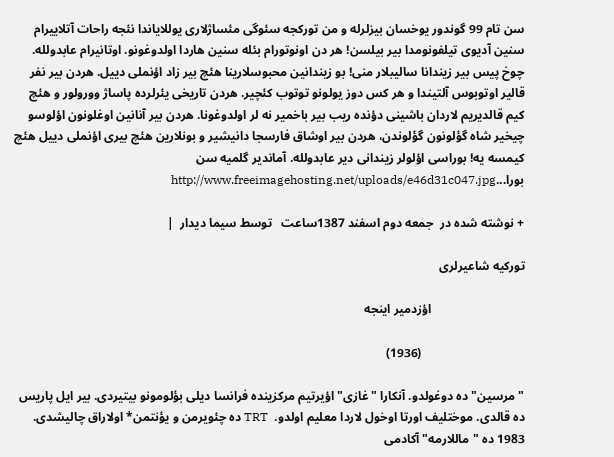سن تام 99 گوندور یوخسان بیزلرله و من تورکجه سئوگی مئساژلاری یوللایاندا نئجه راحات آتلاییرام سنین آدیوی تیلفونومدا بیر بیلسن! هر دن اونوتورام بئله سنین هاردا اولدوغونو. اوتانیرام عابدولله. چوخ پیس بیر زیندانا سالیبلار منی! بو زیندانین محبوسلارینا هئچ بیر زاد اؤنملی دییل. هردن بیر نفر قالیر اوتوبوس آلتیندا و هر کس دوز یولونو توتوب کئچیر. هردن تاریخی یئرلرده پاساژ وورولور و هئچ کیم قالدیریم لاردان باشینی دؤنده ریب بیر باخمیر نه لر اولدوغونا. هردن بیر آنانین اوغلونون اؤلوسو چیخیر شاه گؤلونون گؤلوندن، هردن بیر اوشاق فارسجا دانیشیر و بونلارین هئچ بیری اؤنملی دییل هئچ کیمسه یه! بوراسی اؤلولر زیندانی دیر عابدولله. آماندیر گلمیه سن بورا...http://www.freeimagehosting.net/uploads/e46d31c047.jpg

+ نوشته شده در  جمعه دوم اسفند 1387ساعت   توسط سیما دیدار  |

تورکیه شاعیرلری

                              اؤزدمیر اینجه

                                 (1936)

"مرسین" ده دوغولدو. آنکارا "غازی" اؤیرتیم مرکزینده فرانسا دیلی بؤلومونو بیتیردی. بیر ایل پاریس ده قالدی. موختلیف اورتا اوخول لاردا معلیم اولدو.  TRT ده چئویرمن و یؤنتمن* اولاراق چالیشدی. 1983 ده "ماللارمه" آکادمی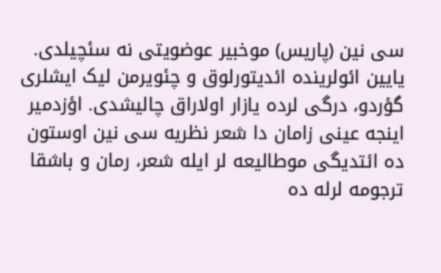سی نین (پاریس) موخبیر عوضویتی نه سئچیلدی. یایین ائولرینده ائدیتورلوق و چئویرمن لیک ایشلری گؤردو، درگی لرده یازار اولاراق چالیشدی. اؤزدمیر اینجه عینی زامان دا شعر نظریه سی نین اوستون ده ائتدیگی موطالیعه لر ایله شعر، رمان و باشقا ترجومه لرله ده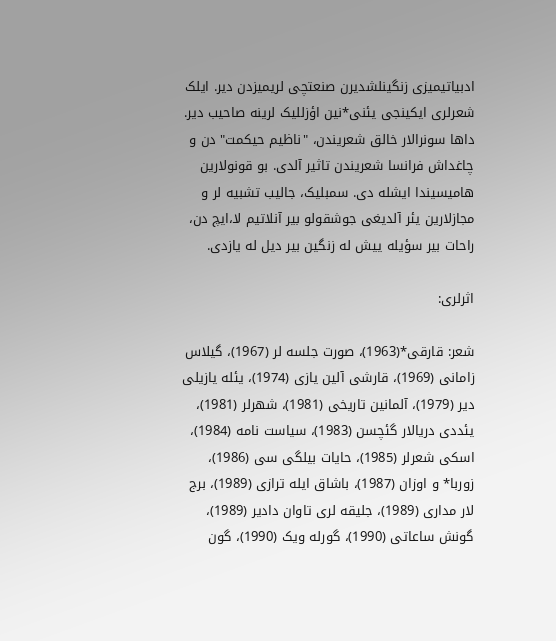ادبیاتیمیزی زنگینلشدیرن صنعتچی لریمیزدن دیر. ایلک شعرلری ایکینجی یئنی*نین اؤزللیک لرینه صاحیب دیر. داها سونرالار خالق شعریندن، "ناظیم حیکمت" دن و چاغداش فرانسا شعریندن تاثیر آلدی. بو قونولارین هامیسیندا ایشله دی. سمبلیک، جالیب تشبیه لر و مجازلارین یئر آلدیغی جوشقولو بیر آنلاتیم لا،ایچ دن، راحات بیر سؤیله ییش له زنگین بیر دیل له یازدی.

اثرلری:

شعر: قارقی*(1963)، صورت جلسه لر (1967)، گیلاس زامانی (1969)، قارشی آلین یازی (1974)، یئله یازیلی دیر (1979)، آلمانین تاریخی (1981)، شهرلر (1981)، یئددی دریالار گئچسن (1983)، سیاست نامه (1984)، اسکی شعرلر (1985)، حایات بیلگی سی (1986)، زوربا* و اوزان (1987)، باشاق ایله ترازی (1989)، برج لار مداری (1989)، جلیقه لری تاوان دادیر (1989)، گونش ساعاتی (1990)، گورله ویک (1990)، گون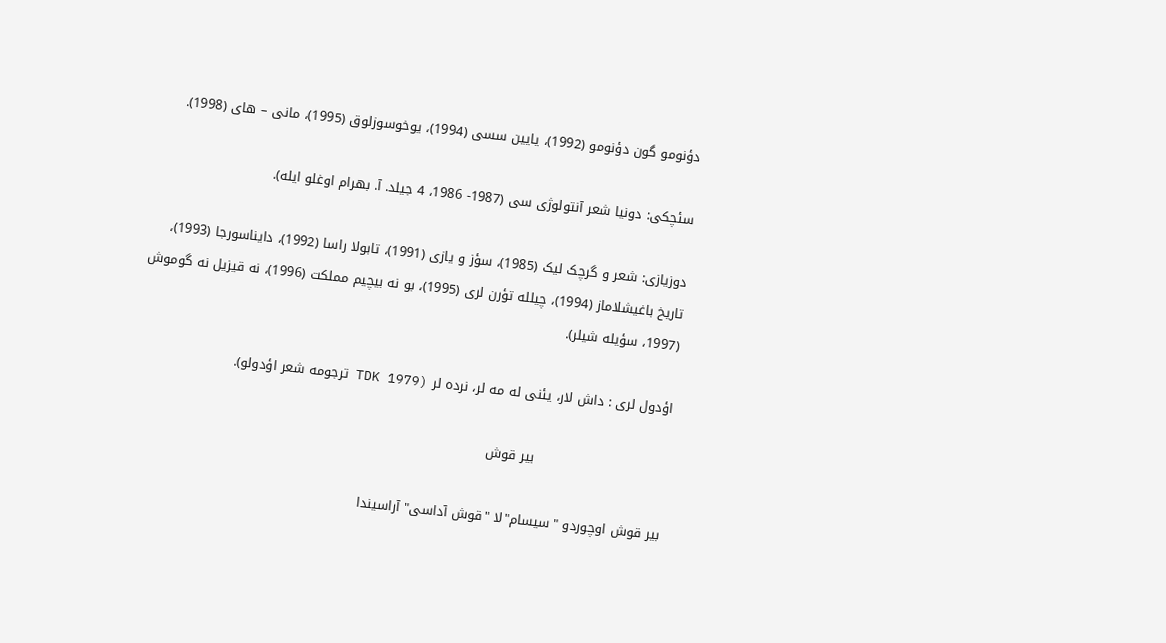دؤنومو گون دؤنومو (1992)، یایین سسی (1994)، یوخوسوزلوق (1995)، مانی – های (1998).

سئچکی: دونیا شعر آنتولوژی سی (1987- 1986، 4 جیلد. آ. بهرام اوغلو ایله).

دوزیازی: شعر و گرچک لیک (1985)، سؤز و یازی (1991)، تابولا راسا (1992)، دایناسورجا (1993)، تاریخ باغیشلاماز (1994)، چیلله تؤرن لری (1995)، بو نه بیچیم مملکت (1996)، نه قیزیل نه گوموش (1997، سؤیله شیلر).

اؤدول لری : داش لار، یئنی له مه لر، نرده لر (TDK 1979 ترجومه شعر اؤدولو).

                              بیر قوش

بیر قوش اوچوردو "سیسام"لا "قوش آداسی" آراسیندا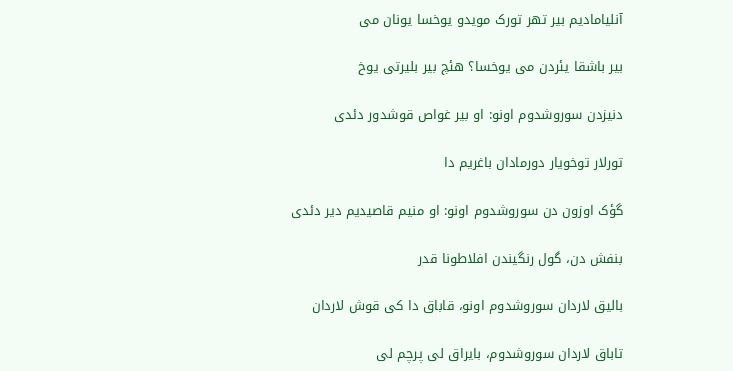آنلیامادیم بیر تهر تورک مویدو یوخسا یونان می

بیر باشقا یئردن می یوخسا؟ هئچ بیر بلیرتی یوخ

دنیزدن سوروشدوم اونو: او بیر غواص قوشدور دئدی

تورلار توخویار دورمادان باغریم دا

گؤک اوزون دن سوروشدوم اونو: او منیم قاصیدیم دیر دئدی

بنفش دن، گول رنگیندن افلاطونا قدر

بالیق لاردان سوروشدوم اونو، قاباق دا کی قوش لاردان

تاباق لاردان سوروشدوم، بایراق لی پرچم لی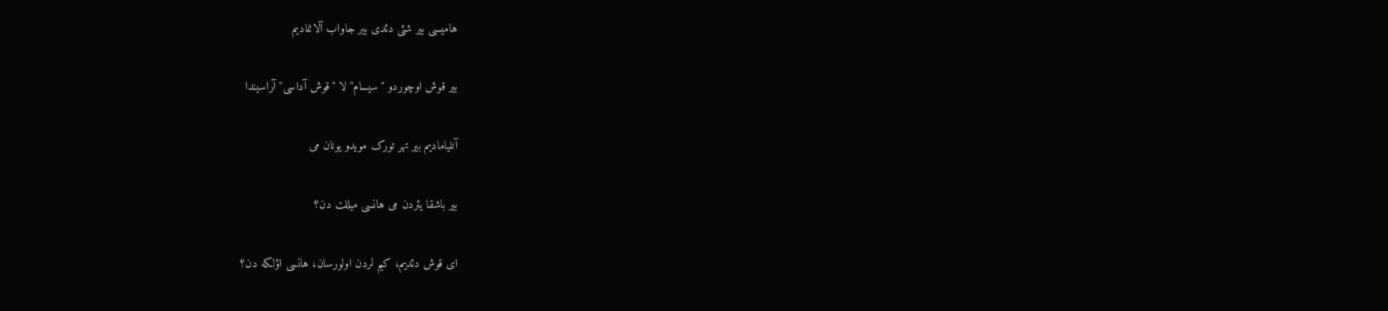هامیسی بیر شئی دئدی بیر جاواب آلانمادیم

بیر قوش اوچوردو "سیسام"لا "قوش آداسی" آراسیندا

آنلیامادیم بیر تهر تورک مویدو یونان می

بیر باشقا یئردن می هانسی میللت دن؟

ای قوش دئدیم، کیم لردن اولورسان، هانسی اؤلکه دن؟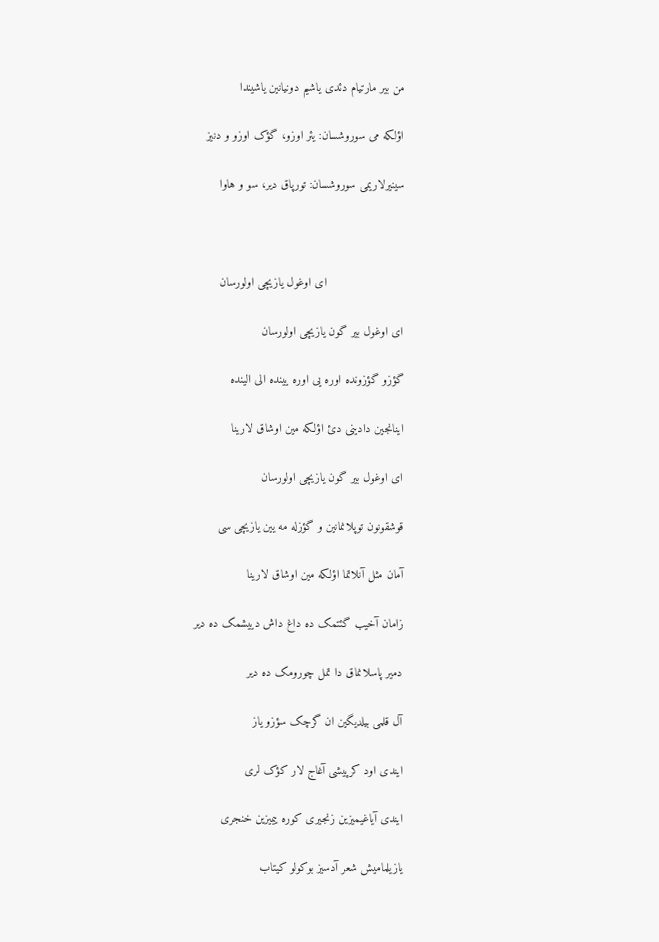من بیر مارتیام دئدی یاشیم دونیانین یاشیندا

اؤلکه می سوروشسان: یئر اوزو، گؤک اوزو و دنیز

سینیرلاریمی سوروشسان: تورپاق دیر، سو و هاوا



                      ای اوغول یازیچی اولورسان

ای اوغول بیر گون یازیچی اولورسان

گؤزو گؤزونده اوره یی اوره یینده الی الینده

اینانجین دادینی دئ اؤلکه مین اوشاق لارینا

ای اوغول بیر گون یازیچی اولورسان

قوشقونون توپلانمانین و گؤزله مه یین یازیچی سی

آمان مثل آنلاتما اؤلکه مین اوشاق لارینا

زامان آخیب گئتمک ده داغ داش دییشمک ده دیر

دمیر پاسلانماق دا تمل چورومک ده دیر

آل قلمی بیلدیگین ان گرچک سؤزو یاز

ایندی اود کرپیشی آغاج لار کؤک لری

ایندی آیاغیمیزین زنجیری کوره ییمیزین خنجری

یازیلمامیش شعر آدسیز بوکولو کیتاب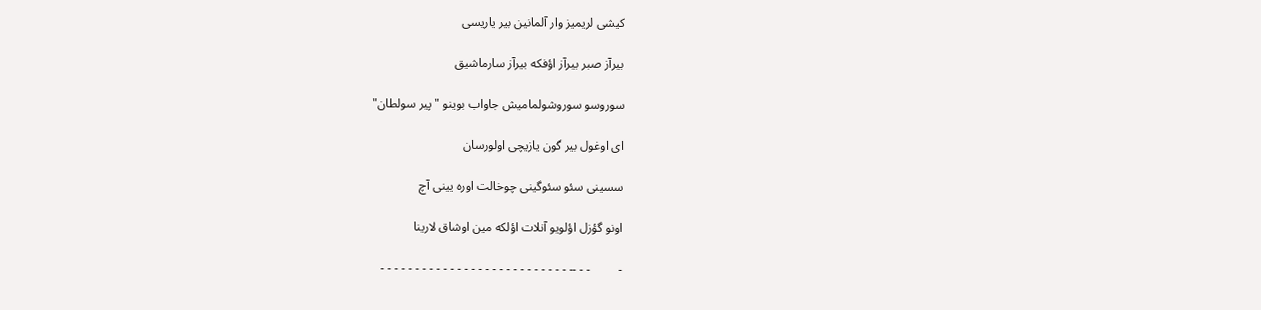کیشی لریمیز وار آلمانین بیر یاریسی

بیرآز صبر بیرآز اؤفکه بیرآز سارماشیق

سوروسو سوروشولمامیش جاواب بوینو "پیر سولطان"

ای اوغول بیر گون یازیچی اولورسان

سسینی سئو سئوگینی چوخالت اوره یینی آچ

اونو گؤزل اؤلویو آنلات اؤلکه مین اوشاق لارینا

-         - - -- - - - - - - - - - - - - - - - - - - - - - - - - - - -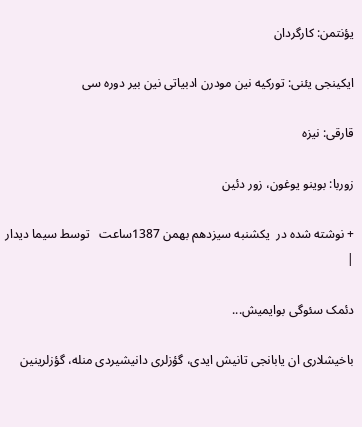یؤنتمن: کارگردان

ایکینجی یئنی: تورکیه نین مودرن ادبیاتی نین بیر دوره سی

قارقی: نیزه

زوربا: بوینو یوغون، زور دئین

+ نوشته شده در  یکشنبه سیزدهم بهمن 1387ساعت   توسط سیما دیدار  |

دئمک سئوگی بوایمیش...

باخیشلاری ان یابانجی تانیش ایدی، گؤزلری دانیشیردی منله، گؤزلرینین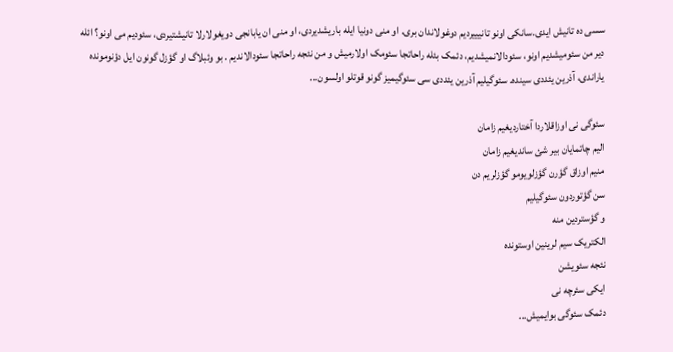سسی ده تانیش ایدی.سانکی اونو تانیییردیم دوغولاندان بری. او منی دونیا ایله باریشدیردی، او منی ان یابانجی دویغولارلا تانیشتیردی، سئودیم می اونو؟ ائله دیر من سئومیشدیم اونو، سئودالانمیشدیم، دئمک بئله راحاتجا سئومک اولارمیش و من نئجه راحاتجا سئودالاندیم . بو وئبلاگ او گؤزل گونون ایل دؤنومونده یاراندی، آذرین یئددی سینده. سئوگیلیم آذرین یئددی سی سئوگیمیز گونو قوتلو اولسون...

سئوگی نی اوزاقلاردا آختاردیغیم زامان
الیم چاتمایان بیر شئ ساندیغیم زامان
منیم اوزاق گؤرن گؤزلویومو گؤزلریم دن
سن گؤتوردون سئوگیلیم
و گؤستردین منه
الکتریک سیم لرینین اوستونده
نئجه سئویشن
ایکی سئرچه نی
دئمک سئوگی بوایمیش...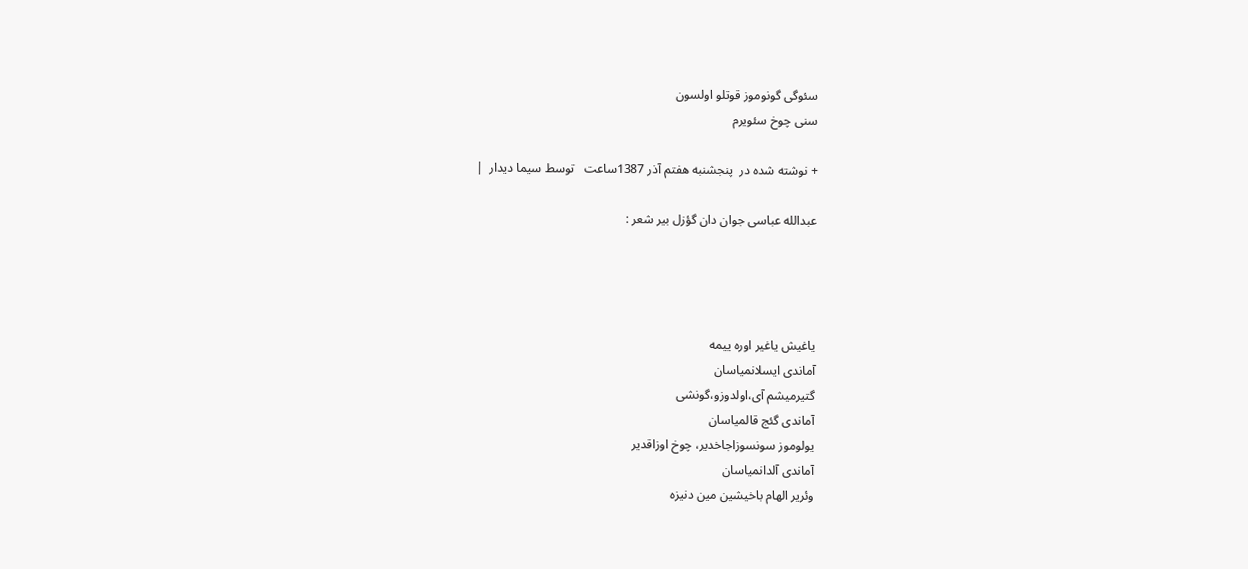سئوگی گونوموز قوتلو اولسون
سنی چوخ سئویرم

+ نوشته شده در  پنجشنبه هفتم آذر 1387ساعت   توسط سیما دیدار  |

عبدالله عباسی جوان دان گؤزل بیر شعر :




یاغیش یاغیر اوره ییمه
آماندی ایسلانمیاسان
گتیرمیشم آی،اولدوزو،گونشی
آماندی گئج قالمیاسان
یولوموز سونسوزاجاخدیر، چوخ اوزاقدیر
آماندی آلدانمیاسان
وئریر الهام باخیشین مین دنیزه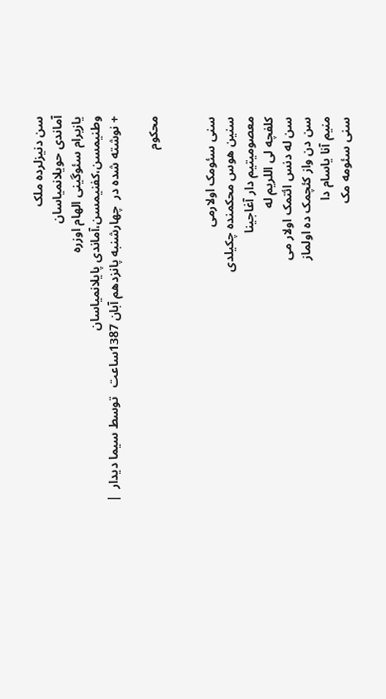سن دنیزلرده ملک
آماندی حویلانمیاسان
یازیرام سئوگینی الهام اوزره
وطنیمسن،کفنیمسن،آماندی پایلانمیاسان
+ نوشته شده در  چهارشنبه پانزدهم آبان 1387ساعت   توسط سیما دیدار  |

محکوم


سنی سئومک اولارمی
سنین هوس محکمنده چکیلدی
معصومیتیم دار آغاجینا
کلفچه لی اللریم له
سن له دنس ائتمک اولار می
سن دن واز کئچمک ده اولماز
منیم آنا یاسام دا
سنی سئومه مک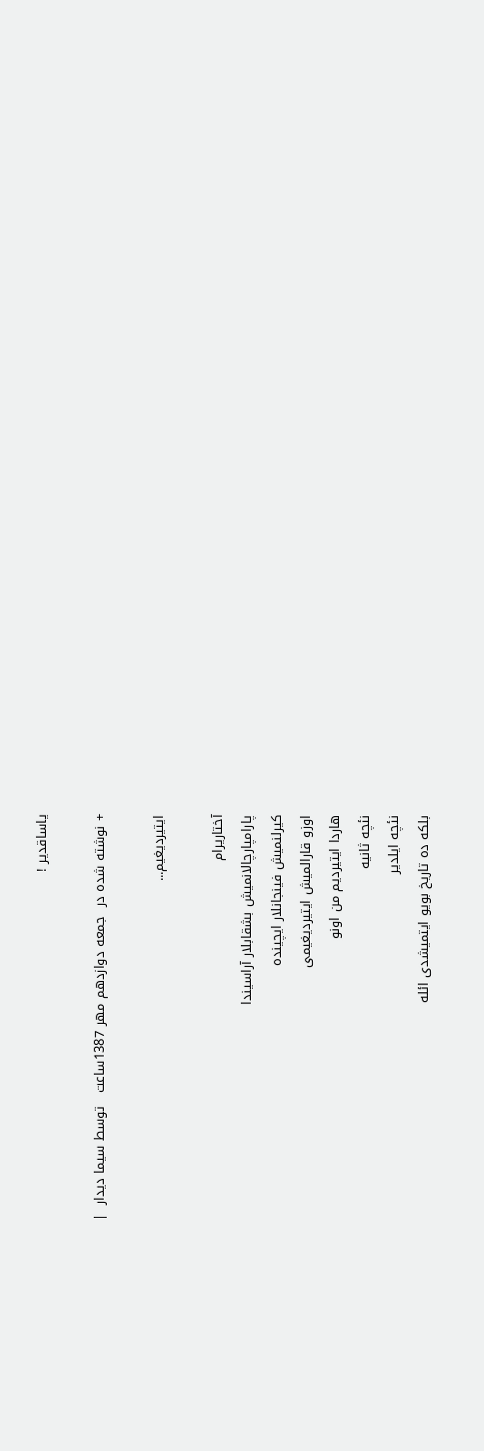یاساقدیر !

+ نوشته شده در  جمعه دوازدهم مهر 1387ساعت   توسط سیما دیدار  |

ایتیردیغیم...

آختاریرام
پارامپارچالانمیش بشقابلار آراسیندا
کیرلنمیش فینجانلار ایچینده
اوزو قارالمیش ایتیردیغیمی
هاردا ایتیردیم من اونو
نئچه ثانیه
نئچه ایلدیر
بلکه ده تاریخ بویو ایتمیشدی ائله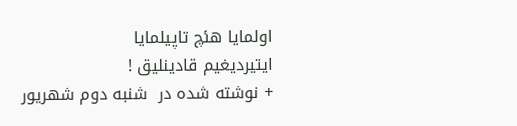اولمایا هئچ تاپیلمایا
ایتیردیغیم قادینلیق !
+ نوشته شده در  شنبه دوم شهریور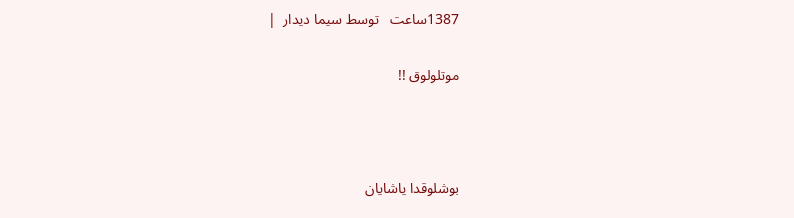1387ساعت   توسط سیما دیدار  |

موتلولوق !!



بوشلوقدا یاشایان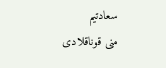سعادتیم
منی قوناقلادی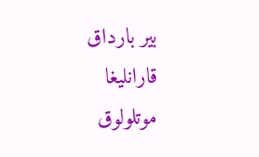بیر بارداق قارانلیغا
موتلولوق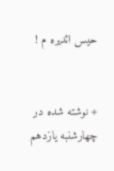حیس ائدیره م !


+ نوشته شده در  چهارشنبه یازدهم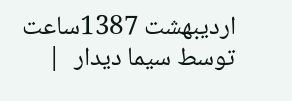اردیبهشت 1387ساعت   توسط سیما دیدار  |